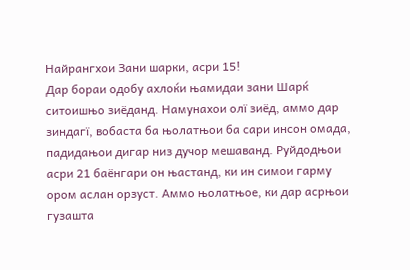Найрангхои Зани шарки, асри 15!
Дар бораи одобу ахлоќи њамидаи зани Шарќ ситоишњо зиёданд. Намунахои олї зиёд, аммо дар зиндагї, вобаста ба њолатњои ба сари инсон омада, падидањои дигар низ дучор мешаванд. Руйдодњои асри 21 баёнгари он њастанд, ки ин симои гарму ором аслан орзуст. Аммо њолатњое, ки дар асрњои гузашта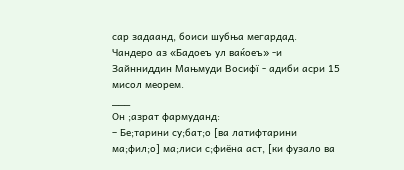сар задаанд, боиси шубња мегардад. Чандеро аз «Бадоеъ ул ваќоеъ» -и Зайнниддин Мањмуди Восифї - адиби асри 15 мисол меорем.
___
Он ;азрат фармуданд:
– Бе;тарини су;бат;о [ва латифтарини ма;фил;о] ма;лиси с;фиёна аст, [ки фузало ва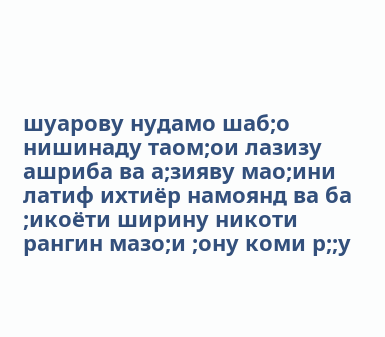шуарову нудамо шаб;о нишинаду таом;ои лазизу ашриба ва а;зияву мао;ини латиф ихтиёр намоянд ва ба ;икоёти ширину никоти рангин мазо;и ;ону коми р;;у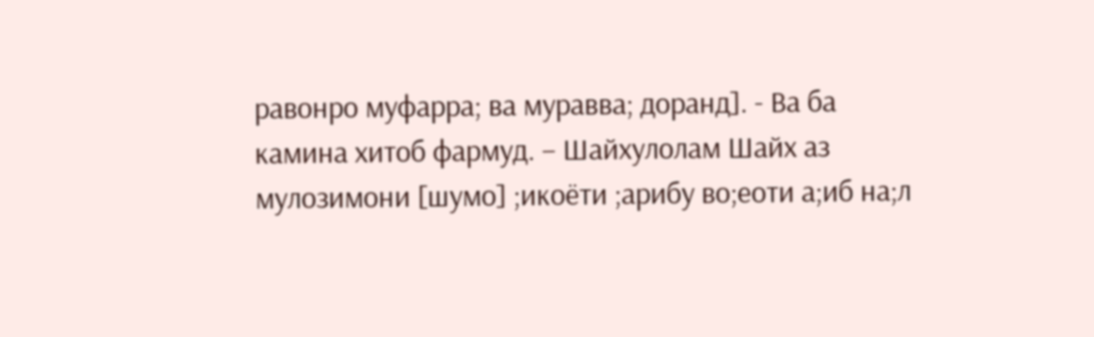равонро муфарра; ва муравва; доранд]. - Ва ба камина хитоб фармуд. – Шайхулолам Шайх аз мулозимони [шумо] ;икоёти ;арибу во;еоти а;иб на;л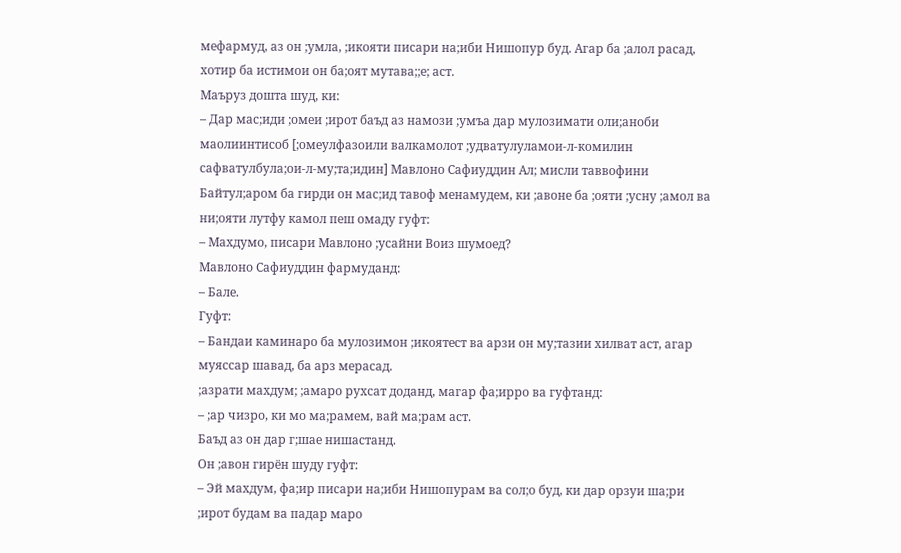мефармуд, аз он ;умла, ;икояти писари на;иби Нишопур буд. Агар ба ;алол расад, хотир ба истимои он ба;оят мутава;;е; аст.
Маъруз дошта шуд, ки:
– Дар мас;иди ;омеи ;ирот баъд аз намози ;умъа дар мулозимати оли;аноби маолиинтисоб [;омеулфазоили валкамолот ;удватулуламои-л-комилин сафватулбула;ои-л-му;та;идин] Мавлоно Сафиуддин Ал; мисли таввофини Байтул;аром ба гирди он мас;ид тавоф менамудем, ки ;авоне ба ;ояти ;усну ;амол ва ни;ояти лутфу камол пеш омаду гуфт:
– Махдумо, писари Мавлоно ;усайни Воиз шумоед?
Мавлоно Сафиуддин фармуданд:
– Бале.
Гуфт:
– Бандаи каминаро ба мулозимон ;икоятест ва арзи он му;тазии хилват аст, агар муяссар шавад, ба арз мерасад.
;азрати махдум; ;амаро рухсат доданд, магар фа;ирро ва гуфтанд:
– ;ар чизро, ки мо ма;рамем, вай ма;рам аст.
Баъд аз он дар г;шае нишастанд.
Он ;авон гирён шуду гуфт:
– Эй махдум, фа;ир писари на;иби Нишопурам ва сол;о буд, ки дар орзуи ша;ри ;ирот будам ва падар маро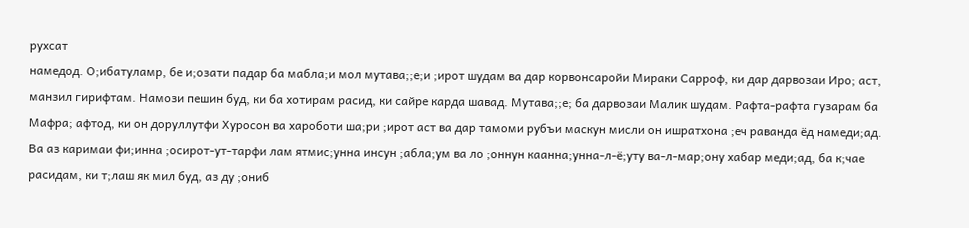рухсат
намедод. О;ибатуламр, бе и;озати падар ба мабла;и мол мутава;;е;и ;ирот шудам ва дар корвонсаройи Мираки Сарроф, ки дар дарвозаи Иро; аст, манзил гирифтам. Намози пешин буд, ки ба хотирам расид, ки сайре карда шавад. Мутава;;е; ба дарвозаи Малик шудам. Рафта-рафта гузарам ба Мафра; афтод, ки он доруллутфи Хуросон ва хароботи ша;ри ;ирот аст ва дар тамоми рубъи маскун мисли он ишратхона ;еч раванда ёд намеди;ад. Ва аз каримаи фи;инна ;осирот-ут-тарфи лам ятмис;унна инсун ;абла;ум ва ло ;оннун каанна;унна-л-ё;уту ва-л-мар;ону хабар меди;ад, ба к;чае расидам, ки т;лаш як мил буд, аз ду ;ониб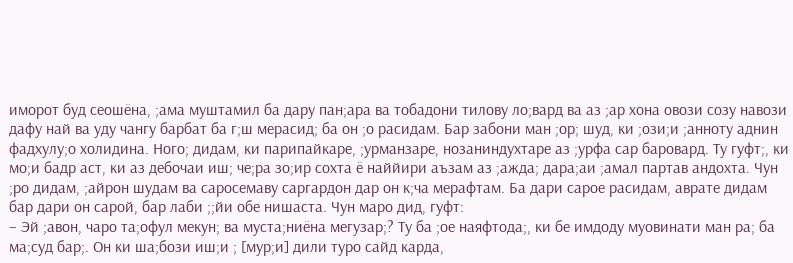иморот буд сеошёна, ;ама муштамил ба дару пан;ара ва тобадони тилову ло;вард ва аз ;ар хона овози созу навози дафу най ва уду чангу барбат ба г;ш мерасид; ба он ;о расидам. Бар забони ман ;ор; шуд, ки ;ози;и ;анноту аднин фадхулу;о холидина. Ного; дидам, ки парипайкаре, ;урманзаре, нозаниндухтаре аз ;урфа сар баровард. Ту гуфт;, ки мо;и бадр аст, ки аз дебочаи иш; че;ра зо;ир сохта ё наййири аъзам аз ;ажда; дара;аи ;амал партав андохта. Чун ;ро дидам, ;айрон шудам ва саросемаву саргардон дар он к;ча мерафтам. Ба дари сарое расидам, аврате дидам бар дари он сарой, бар лаби ;;йи обе нишаста. Чун маро дид, гуфт:
– Эй ;авон, чаро та;офул мекун; ва муста;ниёна мегузар;? Ту ба ;ое наяфтода;, ки бе имдоду муовинати ман ра; ба ма;суд бар;. Он ки ша;бози иш;и ; [мур;и] дили туро сайд карда,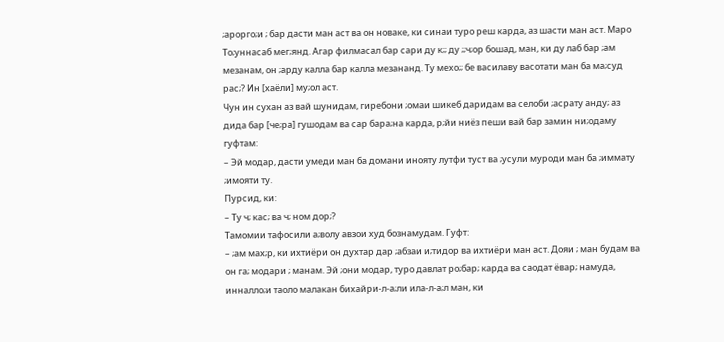;арорго;и ; бар дасти ман аст ва он новаке, ки синаи туро реш карда, аз шасти ман аст. Маро То;уннасаб мег;янд. Агар филмасал бар сари ду к;; ду ;;ч;ор бошад, ман, ки ду лаб бар ;ам мезанам, он ;арду калла бар калла мезананд. Ту мехо;; бе василаву васотати ман ба ма;суд рас;? Ин [хаёли] му;ол аст.
Чун ин сухан аз вай шунидам, гиребони ;омаи шикеб даридам ва селоби ;асрату анду; аз дида бар [че;ра] гушодам ва сар бара;на карда, р;йи ниёз пеши вай бар замин ни;одаму гуфтам:
– Эй модар, дасти умеди ман ба домани инояту лутфи туст ва ;усули муроди ман ба ;иммату ;имояти ту.
Пурсид, ки:
– Ту ч; кас; ва ч; ном дор;?
Тамомии тафосили а;волу авзои худ бознамудам. Гуфт:
– ;ам мах;р, ки ихтиёри он духтар дар ;абзаи и;тидор ва ихтиёри ман аст. Дояи ; ман будам ва он га; модари ; манам. Эй ;они модар, туро давлат ро;бар; карда ва саодат ёвар; намуда, инналло;и таоло малакан бихайри-л-а;ли ила-л-а;л ман, ки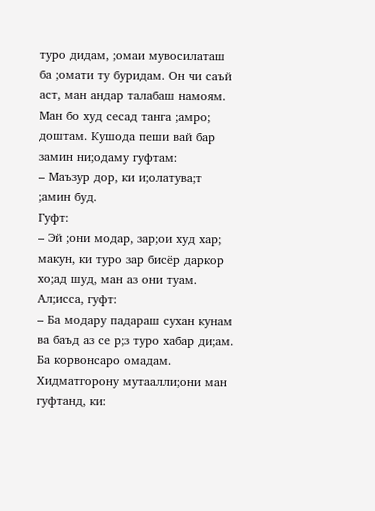туро дидам, ;омаи мувосилаташ ба ;омати ту буридам. Он чи саъй аст, ман андар талабаш намоям.
Ман бо худ сесад танга ;амро; доштам. Кушода пеши вай бар замин ни;одаму гуфтам:
– Маъзур дор, ки и;олатува;т ;амин буд.
Гуфт:
– Эй ;они модар, зар;ои худ хар; макун, ки туро зар бисёр даркор хо;ад шуд, ман аз они туам.
Ал;исса, гуфт:
– Ба модару падараш сухан кунам ва баъд аз се р;з туро хабар ди;ам.
Ба корвонсаро омадам. Хидматгорону мутаалли;они ман гуфтанд, ки: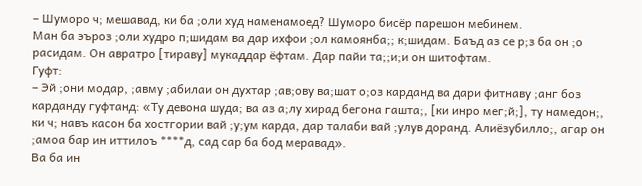– Шуморо ч; мешавад, ки ба ;оли худ наменамоед? Шуморо бисёр парешон мебинем.
Ман ба эъроз ;оли худро п;шидам ва дар ихфои ;ол камоянба;; к;шидам. Баъд аз се р;з ба он ;о расидам. Он авратро [тираву] мукаддар ёфтам. Дар пайи та;;и;и он шитофтам.
Гуфт:
– Эй ;они модар, ;авму ;абилаи он духтар ;ав;ову ва;шат о;оз карданд ва дари фитнаву ;анг боз карданду гуфтанд: «Ту девона шуда; ва аз а;лу хирад бегона гашта;, [ки инро мег;й;], ту намедон;, ки ч; навъ касон ба хостгории вай ;у;ум карда, дар талаби вай ;улув доранд. Алиёзубилло;, агар он ;амоа бар ин иттилоъ ****д, сад сар ба бод меравад».
Ва ба ин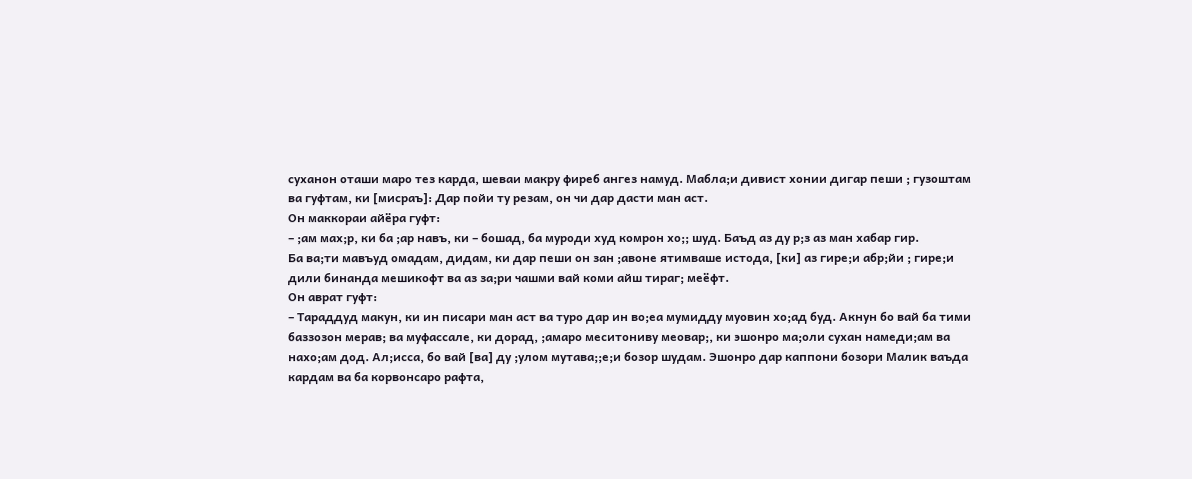суханон оташи маро тез карда, шеваи макру фиреб ангез намуд. Мабла;и дивист хонии дигар пеши ; гузоштам ва гуфтам, ки [мисраъ]: Дар пойи ту резам, он чи дар дасти ман аст.
Он маккораи айёра гуфт:
– ;ам мах;р, ки ба ;ар навъ, ки – бошад, ба муроди худ комрон хо;; шуд. Баъд аз ду р;з аз ман хабар гир.
Ба ва;ти мавъуд омадам, дидам, ки дар пеши он зан ;авоне ятимваше истода, [ки] аз гире;и абр;йи ; гире;и дили бинанда мешикофт ва аз за;ри чашми вай коми айш тираг; меёфт.
Он аврат гуфт:
– Тараддуд макун, ки ин писари ман аст ва туро дар ин во;еа мумидду муовин хо;ад буд. Акнун бо вай ба тими баззозон мерав; ва муфассале, ки дорад, ;амаро меситониву меовар;, ки эшонро ма;оли сухан намеди;ам ва нахо;ам дод. Ал;исса, бо вай [ва] ду ;улом мутава;;е;и бозор шудам. Эшонро дар каппони бозори Малик ваъда кардам ва ба корвонсаро рафта,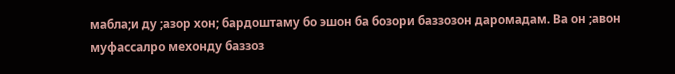мабла;и ду ;азор хон; бардоштаму бо эшон ба бозори баззозон даромадам. Ва он ;авон муфассалро мехонду баззоз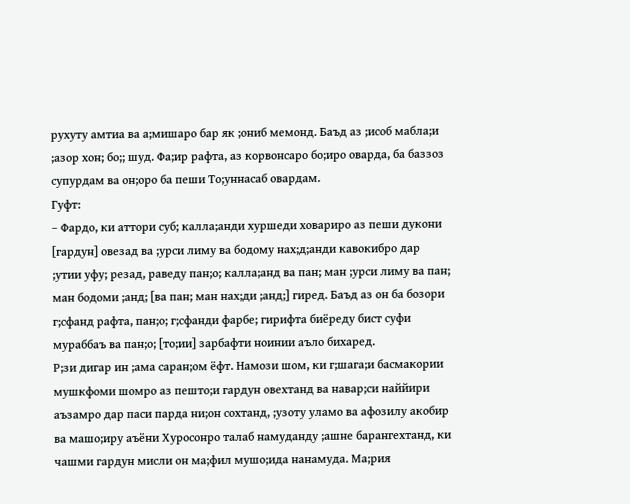рухуту амтиа ва а;мишаро бар як ;ониб мемонд. Баъд аз ;исоб мабла;и ;азор хон; бо;; шуд. Фа;ир рафта, аз корвонсаро бо;иро оварда, ба баззоз супурдам ва он;оро ба пеши То;уннасаб овардам.
Гуфт:
– Фардо, ки аттори суб; калла;анди хуршеди ховариро аз пеши дукони [гардун] овезад ва ;урси лиму ва бодому нах;д;анди кавокибро дар ;утии уфу; резад, раведу пан;о; калла;анд ва пан; ман ;урси лиму ва пан; ман бодоми ;анд; [ва пан; ман нах;ди ;анд;] гиред. Баъд аз он ба бозори г;сфанд рафта, пан;о; г;сфанди фарбе; гирифта биёреду бист суфи мураббаъ ва пан;о; [то;ии] зарбафти ноинии аъло бихаред.
Р;зи дигар ин ;ама саран;ом ёфт. Намози шом, ки г;шага;и басмакории мушкфоми шомро аз пешто;и гардун овехтанд ва навар;си наййири аъзамро дар паси парда ни;он сохтанд, ;узоту уламо ва афозилу акобир ва машо;иру аъёни Хуросонро талаб намуданду ;ашне барангехтанд, ки чашми гардун мисли он ма;фил мушо;ида нанамуда. Ма;рия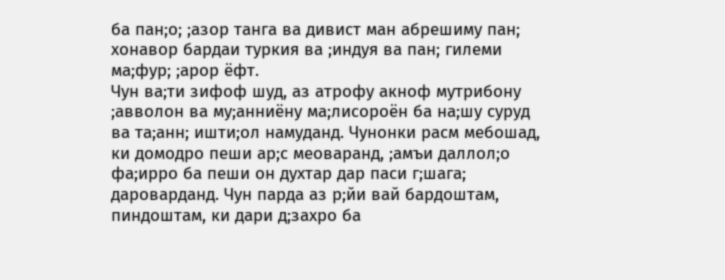ба пан;о; ;азор танга ва дивист ман абрешиму пан; хонавор бардаи туркия ва ;индуя ва пан; гилеми ма;фур; ;арор ёфт.
Чун ва;ти зифоф шуд, аз атрофу акноф мутрибону ;авволон ва му;анниёну ма;лисороён ба на;шу суруд ва та;анн; ишти;ол намуданд. Чунонки расм мебошад, ки домодро пеши ар;с меоваранд, ;амъи даллол;о фа;ирро ба пеши он духтар дар паси г;шага; дароварданд. Чун парда аз р;йи вай бардоштам, пиндоштам, ки дари д;захро ба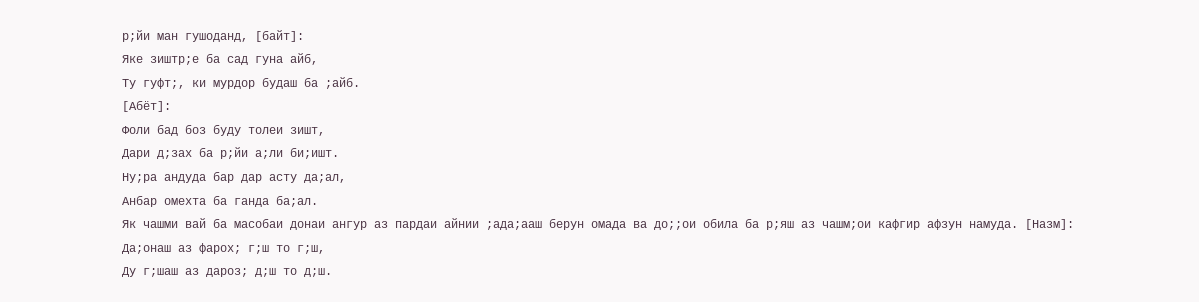р;йи ман гушоданд, [байт]:
Яке зиштр;е ба сад гуна айб,
Ту гуфт;, ки мурдор будаш ба ;айб.
[Абёт]:
Фоли бад боз буду толеи зишт,
Дари д;зах ба р;йи а;ли би;ишт.
Ну;ра андуда бар дар асту да;ал,
Анбар омехта ба ганда ба;ал.
Як чашми вай ба масобаи донаи ангур аз пардаи айнии ;ада;ааш берун омада ва до;;ои обила ба р;яш аз чашм;ои кафгир афзун намуда. [Назм]:
Да;онаш аз фарох; г;ш то г;ш,
Ду г;шаш аз дароз; д;ш то д;ш.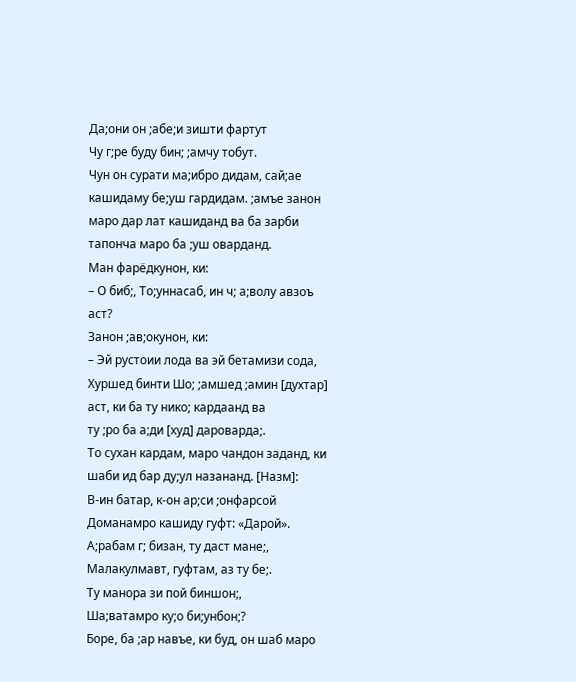Да;они он ;абе;и зишти фартут
Чу г;ре буду бин; ;амчу тобут.
Чун он сурати ма;ибро дидам, сай;ае кашидаму бе;уш гардидам. ;амъе занон маро дар лат кашиданд ва ба зарби тапонча маро ба ;уш оварданд.
Ман фарёдкунон, ки:
– О биб;, То;уннасаб, ин ч; а;волу авзоъ аст?
Занон ;ав;окунон, ки:
– Эй рустоии лода ва эй бетамизи сода, Хуршед бинти Шо; ;амшед ;амин [духтар] аст, ки ба ту нико; кардаанд ва
ту ;ро ба а;ди [худ] дароварда;.
То сухан кардам, маро чандон заданд, ки шаби ид бар ду;ул назананд. [Назм]:
В-ин батар, к-он ар;си ;онфарсой
Доманамро кашиду гуфт: «Дарой».
А;рабам г; бизан, ту даст мане;,
Малакулмавт, гуфтам, аз ту бе;.
Ту манора зи пой биншон;,
Ша;ватамро ку;о би;унбон;?
Боре, ба ;ар навъе, ки буд, он шаб маро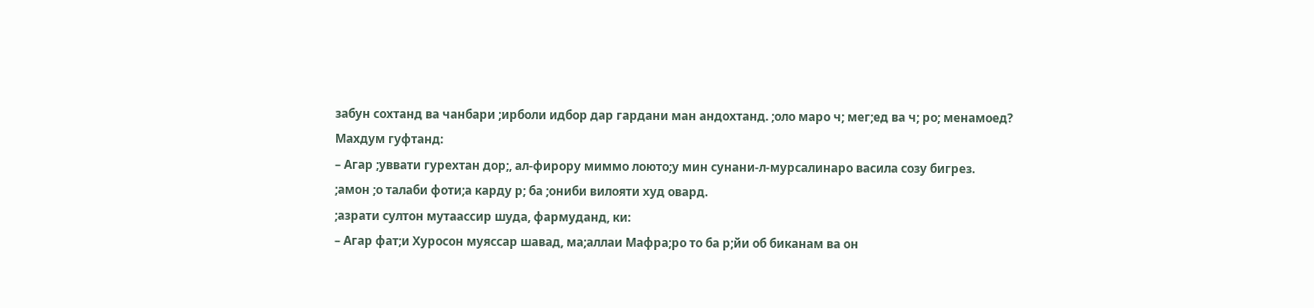забун сохтанд ва чанбари ;ирболи идбор дар гардани ман андохтанд. ;оло маро ч; мег;ед ва ч; ро; менамоед?
Махдум гуфтанд:
– Агар ;уввати гурехтан дор;, ал-фирору миммо лоюто;у мин сунани-л-мурсалинаро васила созу бигрез.
;амон ;о талаби фоти;а карду р; ба ;ониби вилояти худ овард.
;азрати султон мутаассир шуда, фармуданд, ки:
– Агар фат;и Хуросон муяссар шавад, ма;аллаи Мафра;ро то ба р;йи об биканам ва он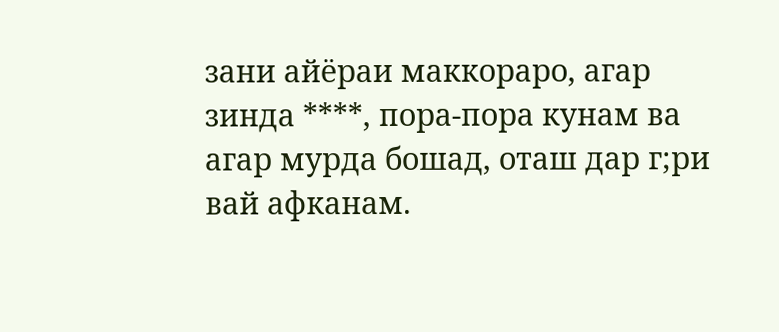зани айёраи маккораро, агар зинда ****, пора-пора кунам ва агар мурда бошад, оташ дар г;ри вай афканам.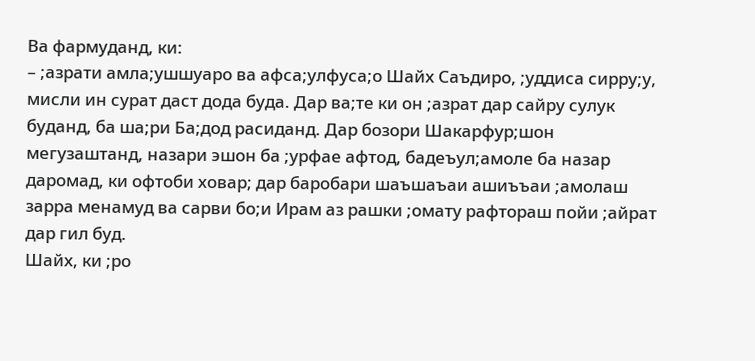Ва фармуданд, ки:
– ;азрати амла;ушшуаро ва афса;улфуса;о Шайх Саъдиро, ;уддиса сирру;у, мисли ин сурат даст дода буда. Дар ва;те ки он ;азрат дар сайру сулук буданд, ба ша;ри Ба;дод расиданд. Дар бозори Шакарфур;шон мегузаштанд, назари эшон ба ;урфае афтод, бадеъул;амоле ба назар даромад, ки офтоби ховар; дар баробари шаъшаъаи ашиъъаи ;амолаш зарра менамуд ва сарви бо;и Ирам аз рашки ;омату рафтораш пойи ;айрат дар гил буд.
Шайх, ки ;ро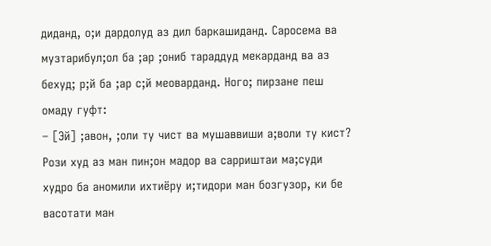диданд, о;и дардолуд аз дил баркашиданд. Саросема ва музтарибул;ол ба ;ар ;ониб тараддуд мекарданд ва аз бехуд; р;й ба ;ар с;й меоварданд. Ного; пирзане пеш омаду гуфт:
– [Эй] ;авон, ;оли ту чист ва мушаввиши а;воли ту кист? Рози худ аз ман пин;он мадор ва сарриштаи ма;суди худро ба аномили ихтиёру и;тидори ман бозгузор, ки бе васотати ман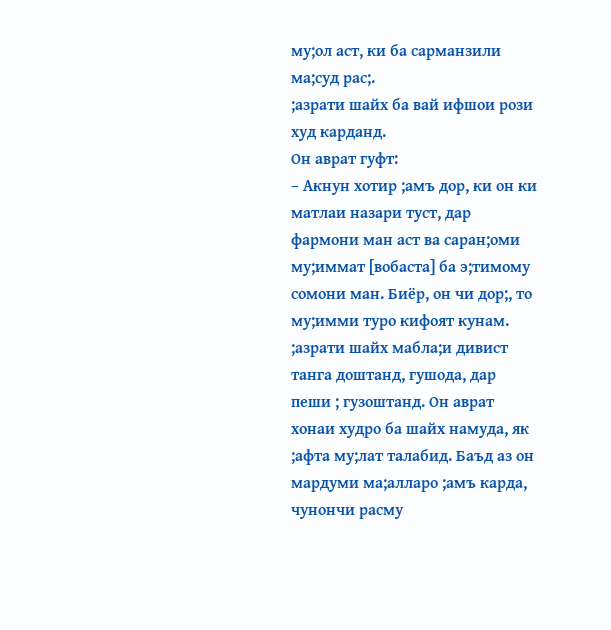му;ол аст, ки ба сарманзили ма;суд рас;.
;азрати шайх ба вай ифшои рози худ карданд.
Он аврат гуфт:
– Акнун хотир ;амъ дор, ки он ки матлаи назари туст, дар фармони ман аст ва саран;оми му;иммат [вобаста] ба э;тимому сомони ман. Биёр, он чи дор;, то му;имми туро кифоят кунам. ;азрати шайх мабла;и дивист танга доштанд, гушода, дар пеши ; гузоштанд. Он аврат хонаи худро ба шайх намуда, як ;афта му;лат талабид. Баъд аз он мардуми ма;алларо ;амъ карда, чунончи расму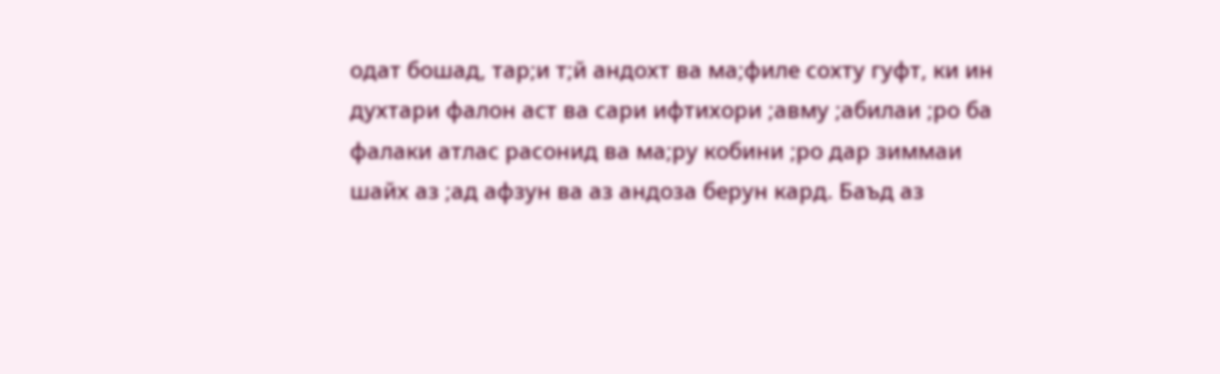одат бошад, тар;и т;й андохт ва ма;филе сохту гуфт, ки ин духтари фалон аст ва сари ифтихори ;авму ;абилаи ;ро ба фалаки атлас расонид ва ма;ру кобини ;ро дар зиммаи шайх аз ;ад афзун ва аз андоза берун кард. Баъд аз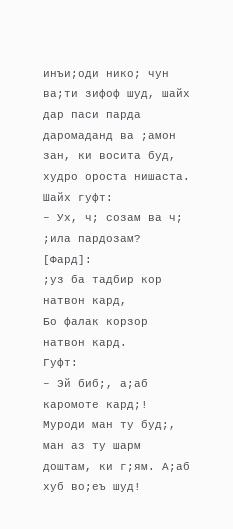инъи;оди нико; чун ва;ти зифоф шуд, шайх дар паси парда даромаданд ва ;амон зан, ки восита буд, худро ороста нишаста. Шайх гуфт:
– Ух, ч; созам ва ч; ;ила пардозам? [Фард]:
;уз ба тадбир кор натвон кард,
Бо фалак корзор натвон кард.
Гуфт:
– Эй биб;, а;аб каромоте кард;! Муроди ман ту буд;, ман аз ту шарм доштам, ки г;ям. А;аб хуб во;еъ шуд!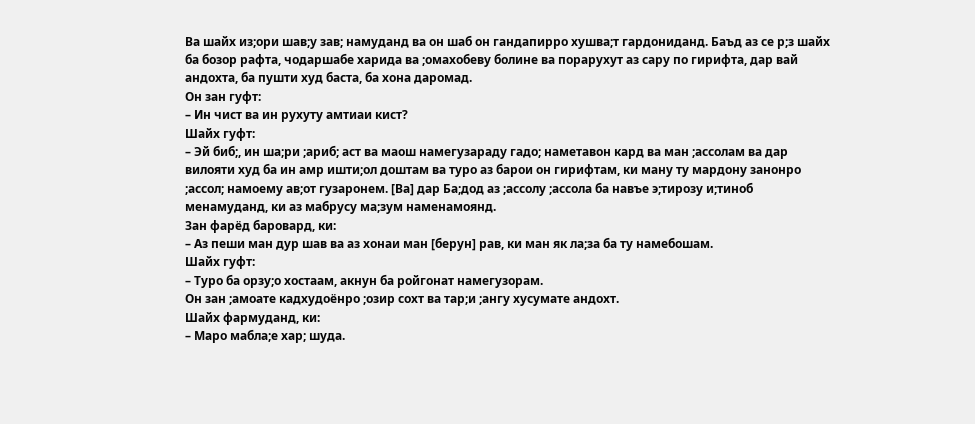Ва шайх из;ори шав;у зав; намуданд ва он шаб он гандапирро хушва;т гардониданд. Баъд аз се р;з шайх ба бозор рафта, чодаршабе харида ва ;омахобеву болине ва порарухут аз сару по гирифта, дар вай андохта, ба пушти худ баста, ба хона даромад.
Он зан гуфт:
– Ин чист ва ин рухуту амтиаи кист?
Шайх гуфт:
– Эй биб;, ин ша;ри ;ариб; аст ва маош намегузараду гадо; наметавон кард ва ман ;ассолам ва дар вилояти худ ба ин амр ишти;ол доштам ва туро аз барои он гирифтам, ки ману ту мардону занонро ;ассол; намоему ав;от гузаронем. [Ва] дар Ба;дод аз ;ассолу ;ассола ба навъе э;тирозу и;тиноб менамуданд, ки аз мабрусу ма;зум наменамоянд.
Зан фарёд баровард, ки:
– Аз пеши ман дур шав ва аз хонаи ман [берун] рав, ки ман як ла;за ба ту намебошам.
Шайх гуфт:
– Туро ба орзу;о хостаам, акнун ба ройгонат намегузорам.
Он зан ;амоате кадхудоёнро ;озир сохт ва тар;и ;ангу хусумате андохт.
Шайх фармуданд, ки:
– Маро мабла;е хар; шуда.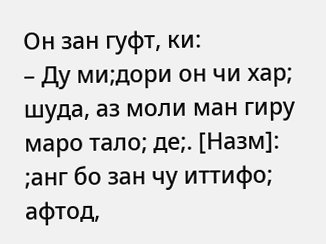Он зан гуфт, ки:
– Ду ми;дори он чи хар; шуда, аз моли ман гиру маро тало; де;. [Назм]:
;анг бо зан чу иттифо; афтод,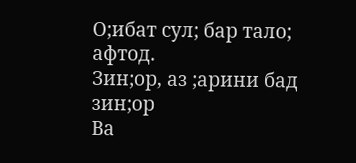О;ибат сул; бар тало; афтод.
Зин;ор, аз ;арини бад зин;ор
Ва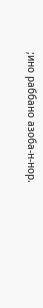;ино раббано азоба-н-нор.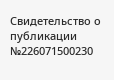Свидетельство о публикации №226071500230